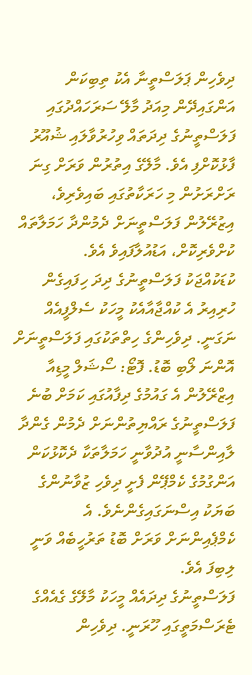ދިވެހިން ޕަލަސްތީނާ އެކު ތިބިކަން އަންގައިދޭން މިއަދު މާލޭ ސަރަހައްދުގައި ފަލަސްތީނުގެ ދިދަތައް ވިހުރުވާލައި ޝުއޫރު ފާޅުކޮށްފި އެވެ. މާލޭގެ އިތުރުން ވަރަށް ގިނަ ރަށްރަށުން މި ހަރަކާތުގައި ބައިވެރިވެ، އިޒުރޭލުން ފަލަސްތީނަށް ދެމުންދާ ހަމަލާތައް ކުށްވެރިކޮށް، އަޑުއުލާފައިވެ އެވެ.
ކުޑަކުއްޖަކު ފަލަސްތީނުގެ ދިދަ ހިފައިގެން ހުރިއިރު އެ ކުއްޖާއާއެކު މީހަކު ސެލްފީއެއް ނަގަނީ. ދިވެހިންގެ ހިތްތަކުގައި ފަލަސްތީނަށް އޮންނަ ލޯބި ބޮޑު. ފޮޓޯ: ސޯޝަލް މީޑިއާ
އިޒްރޭލުން އެ ގައުމުގެ ދިފާއުގައި ކަމަށް ބުނެ ފަލަސްތީނުގެ ރައްޔިތުންނަށް ދެމުން ގެންދާ ލާއިންސާނީ އުދުވާނީ ހަމަލާތަކާ ދެކޮޅުކަން އަންގުމުގެ ކެމްޕޭން ފެށީ ދިވެހި ޒުވާނުންގެ ބަޔަކު އިސްނަގައިގެންނެވެ. އެ ކެމްޕެއިންނަށް ވަރަށް ބޮޑު ތަރުހީބެއް ވަނީ ލިބިފަ އެވެ.
ފަލަސްތީނުގެ ދިދައެއް މީހަކު މާލޭގެ ގެއެއްގެ ޓެރަސްމަތީގައި ހޫރަނީ. ދިވެހިން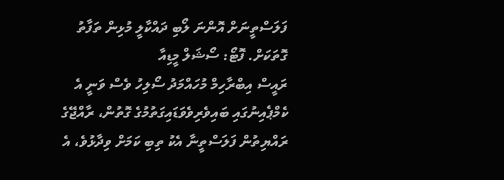ފަލަސްތީނަށް އޮންނަ ލޯބި ދައްކާލީ މުޅިން ތަފާތު ގޮތަކަށް. ފޮޓޯ: ސޯޝަލް މީޑިއާ
ރައީސް އިބްރާހިމް މުހައްމަދު ސޯލިހު ވެސް ވަނީ އެ ކެމްޕެއިނުގައި ބައިވެރިވެވަޑައިގަތުމުގެ ގޮތުން، ރާއްޖޭގެ ރައްޔިތުން ފަލަސްތީނާ އެކު ތިބި ކަމަށް ވިދާޅުވެ، އެ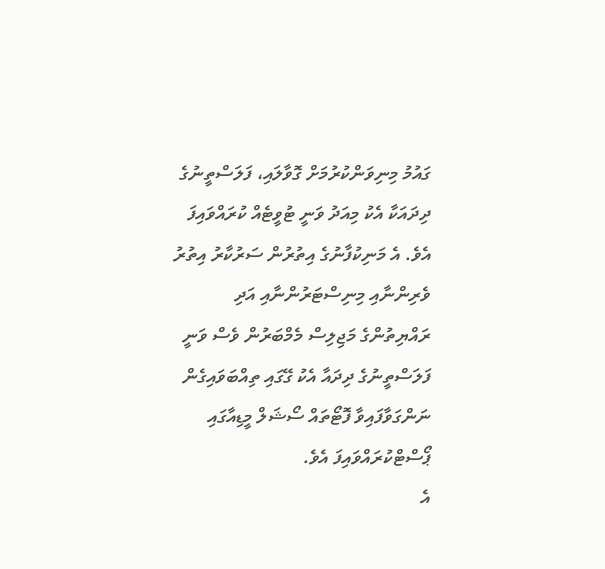ގައުމު މިނިވަންކުރުމަށް ގޮވާލައި، ފަލަސްތީނުގެ ދިދައަކާ އެކު މިއަދު ވަނީ ޓުވީޓެއް ކުރައްވައިފަ އެވެ. އެ މަނިކުފާނުގެ އިތުރުން ސަރުކާރު އިތުރު ވެރިންނާއި މިނިސްޓަރުންނާއި އަދި ރައްޔިތުންގެ މަޖިލިސް މެމްބަރުން ވެސް ވަނީ ފަލަސްތީނުގެ ދިދައާ އެކު ގޭގައި ތިއްބަވައިގެން ނަންގަވާފައިވާ ފޮޓޯތައް ސޯޝަލް މީޑިއާގައި ޕޯސްޓްކުރައްވައިފަ އެވެ.
އެ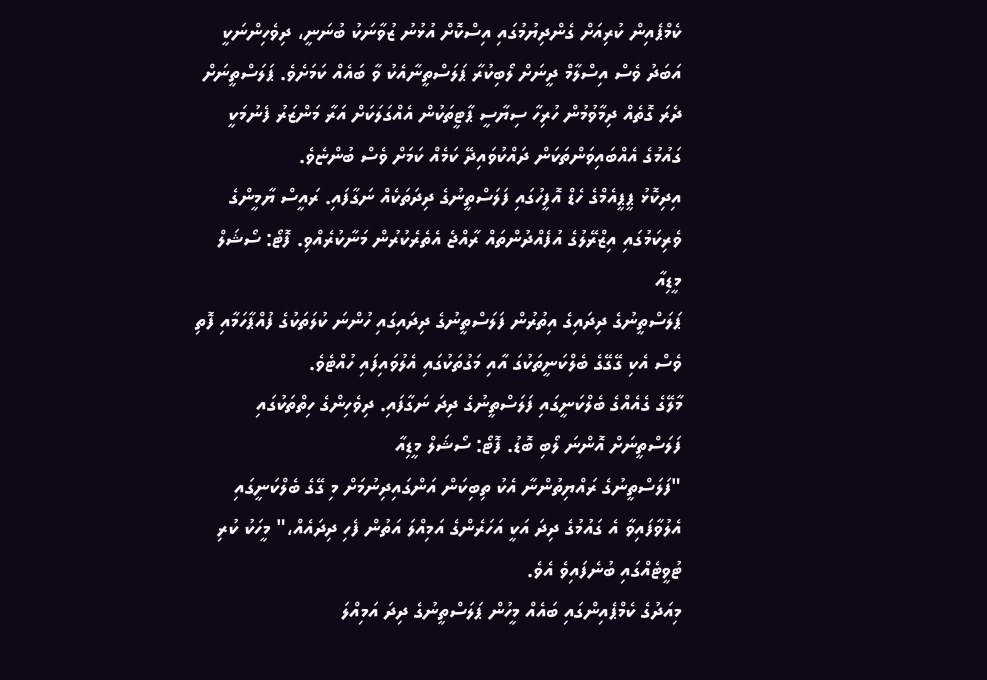ކެމްޕެއިން ކުރިއަށް ގެންދިޔުމުގައި އިސްކޮށް އުޅުނު ޒުވާނަކު ބުނަނީ، ދިވެހިންނަކީ އަބަދު ވެސް އިސްލާމް ދީނަށް ލޯބިކުރާ ޕަލަސްތީނާއެކު ވާ ބައެއް ކަމަށެވެ. ޕަލަސްތީނަށް ދެރަ ގޮތެއް ދިމާވުމުން ހުރިހާ ސިޔާސީ ޕާޓީތަކުން އެއްގަލަކަށް އަރާ މަންޒަރު ފެނުމަކީ ގައުމުގެ އެއްބައިވަންތަކަން ދައްކުވައިދޭ ކަމެއް ކަމަށް ވެސް ބުންޏެވެ.
އިދިކޮޅު ޕީޕީއެމްގެ ހެޑް އޮފީހުގައި ފަލަސްތީނުގެ ދިދަތަކެއް ނަގާފައި. ރައީސް ޔާމީންގެ ވެރިކަމުގައި އިޒްރޭލުގެ އުފެއްދުންތައް ރާއްޖެ އެތެރެކުރުން މަނާކުރެއްވި. ފޮޓޯ: ސޯޝަލް މީޑިއާ
ޕަލަސްތީނުގެ ދިދައިގެ އިތުރުން ފަލަސްތީނުގެ ދިދައިގައި ހުންނަ ކުލަތަކުގެ ފުއްޕާހަމާއި ފޮތި ވެސް އެކި ގޭގޭގެ ބެލްކަނީތަކުގަ އާއި މަގުތަކުގައި އެލުވައިފައި ހުއްޓެވެ.
މާލޭގެ ގެއެއްގެ ބެލްކަނީގައި ފަލަސްތީނުގެ ދިދަ ނަގާފައި. ދިވެހިންގެ ހިތްތަކުގައި ފަލަސްތީނަށް އޮންނަ ލޯބި ބޮޑު. ފޮޓޯ: ސޯޝަލް މީޑިއާ
"ފަލަސްތީނުގެ ރައްޔިތުންނާ އެކު ތިބިކަން އަންގައިދިނުމަށް މި ގޭގެ ބެލްކަނީގައި އެލުވާފައިވާ އެ ގައުމުގެ ދިދަ އަކީ އަހަރެންގެ އަމިއްލަ އަތުން ފެހި ދިދައެއް،" މީހަކު ކުރި ޓުވީޓެއްގައި ބުނެފައިވެ އެވެ.
މިއަދުގެ ކެމްޕެއިންގައި ބައެއް މީހުން ޕަލަސްތީނުގެ ދިދަ އަމިއްލަ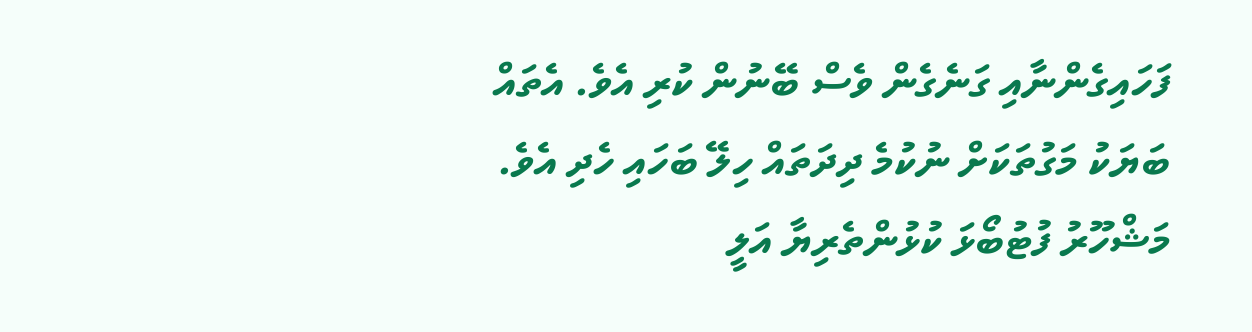ފަހައިގެންނާއި ގަނެގެން ވެސް ބޭނުން ކުރި އެވެ. އެތައް ބަޔަކު މަގުތަކަށް ނުކުމެ ދިދަތައް ހިލޭ ބަހައި ހެދި އެވެ.
މަޝްހޫރު ފުޓުބޯޅަ ކުޅުންތެރިޔާ އަލީ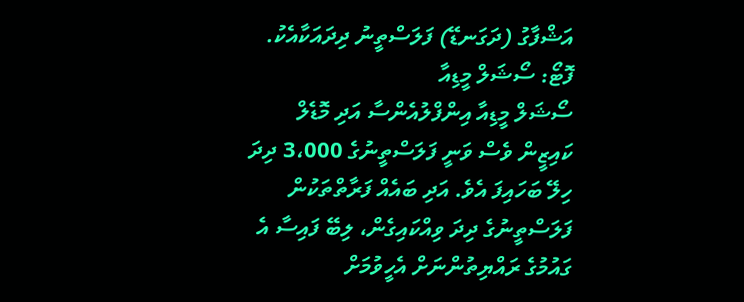އަޝްފާގު (ދަގަނޑޭ) ފަލަސްތީނު ދިދައަކާއެކު. ފޮޓޯ: ސޯޝަލް މީޑިއާ
ސޯޝަލް މީޑިއާ އިންފްލުއެންސާ އަދި މޮޑެލް ކައިޒީން ވެސް ވަނީ ފަލަސްތީނުގެ 3،000 ދިދަ ހިލޭ ބަހައިފަ އެވެ. އަދި ބައެއް ފަރާތްތަކުން ފަލަސްތީނުގެ ދިދަ ވިއްކައިގެން، ލިބޭ ފައިސާ އެ ގައުމުގެ ރައްޔިތުންނަށް އެހީވުމަށް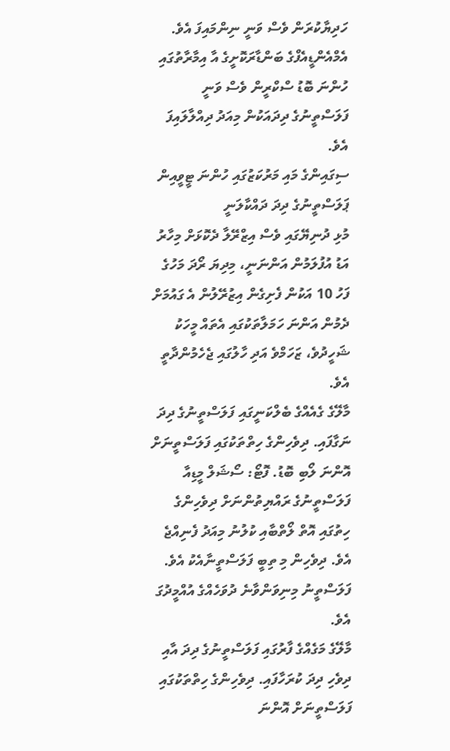ހަދިޔާކުރަން ވެސް ވަނީ ނިންމައިފަ އެވެ.
އެމްއެންޑީއެފްގެ ބަންޑާރަކޮށީގެ އާ އިމާރާތުގައި ހުންނަ ބޮޑު ސްކްރީން ވެސް ވަނީ ފަލަސްތީނުގެ ދިދައަކުން މިއަދު ދިއްލާލައިފަ އެވެ.
ސިގައިންގެ މައި މަރުކަޒުގައި ހުންނަ ޓީވީއިން ޕަލަސްތީނުގެ ދިދަ ދައްކާލަނީ
މުޅި ދުނިޔޭގައި ވެސް އިޒްރޭލާ ދެކޮޅަށް މިހާރު އަޑު އުފުލަމުން އަންނަނީ، މިދިޔަ ރޯދަ މަހުގެ ފަހު 10 އަކުން ފެށިގެން އިޒުރޭލުން އެ ގައުމަށް ދެމުން އަންނަ ހަމަލާތަކުގައި އެތައް މީހަކު ޝަހީދުވެ، ޒަހަމްވެ އަދި ހާލުގައި ޖެހެމުންދާތީ އެވެ.
މާލޭގެ ގެއެއްގެ ބެލްކަނީގައި ފަލަސްތީނުގެ ދިދަ ނަގާފައި. ދިވެހިންގެ ހިތްތަކުގައި ފަލަސްތީނަށް އޮންނަ ލޯބި ބޮޑު. ފޮޓޯ: ސޯޝަލް މީޑިއާ
ފަލަސްތީނުގެ ރައްޔިތުންނަށް ދިވެހިންގެ ހިތުގައި އޮތް ލޯތްބާއި ކުލުނު މިއަދު ފެނިއްޖެ އެވެ. ދިވެހިން މި ތިބީ ފަލަސްތީނާއެކު އެވެ. ފަލަސްތީނު މިނިވަންވާނެ ދުވަހެއްގެ އުއްމީދުގަ އެވެ.
މާލޭގެ މަގެއްގެ ފާރުގައި ފަލަސްތީނުގެ ދިދަ އާއި ދިވެހި ދިދަ ކުރަހާފައި. ދިވެހިންގެ ހިތްތަކުގައި ފަލަސްތީނަށް އޮންނަ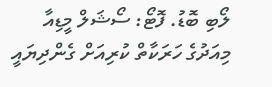ލޯބި ބޮޑު. ފޮޓޯ: ސޯޝަލް މީޑިއާ
މިއަދުގެ ހަރަކާތް ކުރިއަށް ގެންދިޔައީ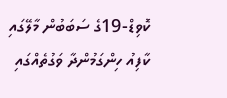ކޮވިޑް-19ގެ ސަބަބުން މާލޭގައި ކާފިއު ހިންގަމުންދާ ވަގުތެއްގައި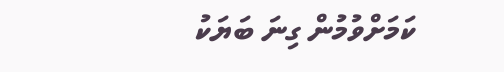ކަމަށްވުމުން ގިނަ ބަޔަކު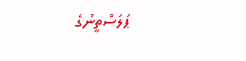ޕަލަސްތީނުގެ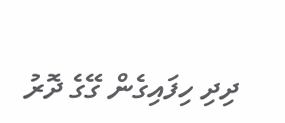ދިދި ހިފައިގެން ގޭގެ ދޮރު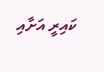ކައިރީ އަށާއި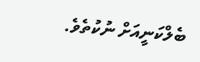ބެލްކަނީއަށް ނުކުތެވެ.